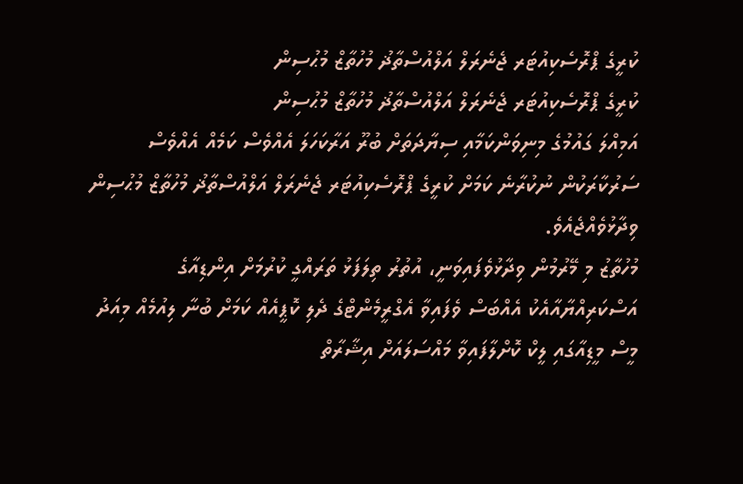ކުރީގެ ޕްރޮސެކިއުޓަރ ޖެނެރަލް އަލްއުސްތާޛު މުހުތާޒް މުޙުސިން
ކުރީގެ ޕްރޮސެކިއުޓަރ ޖެނެރަލް އަލްއުސްތާޛު މުހުތާޒް މުޙުސިން
އަމިއްލަ ގައުމުގެ މިނިވަންކަމާއި ސިޔާދަތަށް ބުރޫ އަރާކަހަލަ އެއްވެސް ކަމެއް އެއްވެސް ސަރުކާރަކުން ނުކުރާނެ ކަމަށް ކުރީގެ ޕްރޮސެކިއުޓަރ ޖެނެރަލް އަލްއުސްތާޛު މުހުތާޒް މުޙުސިން ވިދާޅުވެއްޖެއެވެ.
މުހުތާޒު މި މޭރުމުން ވިދާޅުވެފައިވަނީ، އުތުރު ތިލަފަޅު ތަރައްގީ ކުރުމަށް އިންޑިއާގެ އަސްކަރިއްޔާއާއެކު އެއްބަސް ވެފައިވާ އެގްރީމެންޓްގެ ދެލި ކޮޕީއެއް ކަމަށް ބުނާ ލިއުމެއް މިއަދު މީސް މީޑިއާގައި ލީކް ކޮށްލާފައިވާ މައްސަލައަށް އިޝާރާތް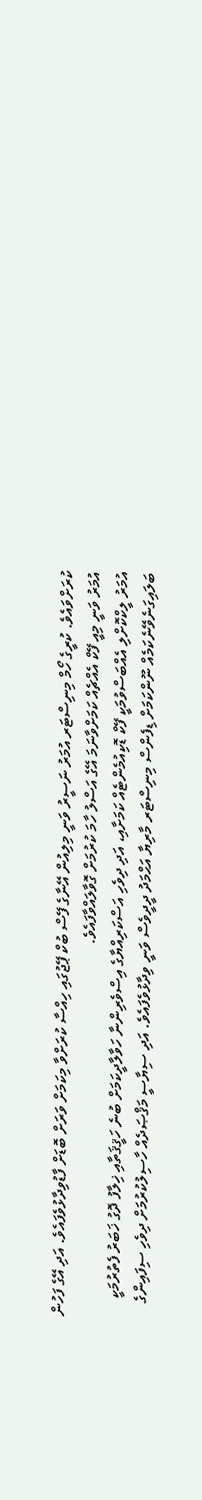ކުރަށްވައެވެ. ކުރީގެ ހޯމް މިނިސްޓަރ އުމަރު ނަސީރު ވަނީ މިލިއުން އޭނާގެ ފޭސް ބުކް ޕޭޖުގައި ހިއްސާ ކުރަށްވާ މިކަމަށް ވަރަށް ބޮޑަށް ފާޑުވިދާޅުވެފައެވެ. އަދި އޭގެ ފަހުން އުމަރު ވަނީ މިއީ ފޭކް އެއްޗެއް ކަމަށްވާނަމަ އޭގެ އަސްލު ހާމަ ކުރުމަށް ގޮވާލައްވާފައެވެ.
އުމަރު ލީކްކޮށްލި އެއްބަސްވުމަކީ ފޭކް ޑޮކިއުމެންޓެއް ކަމަށާއި، އަދި ދިވެހި އަސްކަރިއްޔާގެ އިސްވެރިންނާ ހަވާލާދީކަމަށް ބުނެ ހަޤީޤަތާއި ޚިލާފު ދޮގު ޚަބަރު ފެތުރުމަކީ ބަލައިގަނެވޭނެކަމެއް ނޫންކަމަށް ޑިފެންސް މިނިސްޓަރ މާރިޔާ އަޙްމަދު ދީދީވެސް ވަނީ ވިދާޅުވެފައެވެ. އަދި ސިޔާސީ މަޤްޞަދެއް ހާސިލުކުރުމަށް ދިވެހި ސިފައިންގެ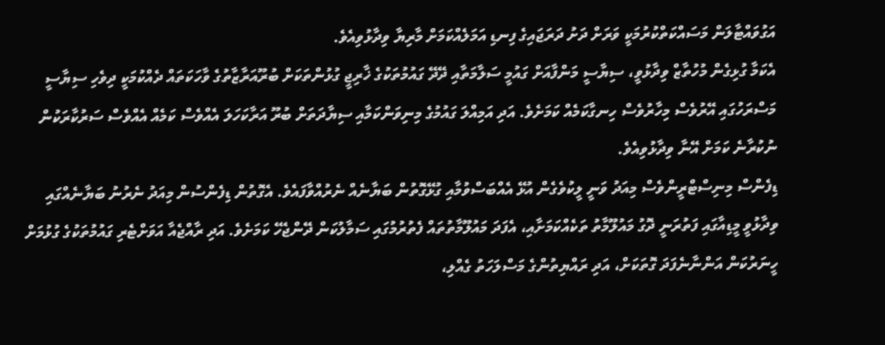އަގުވައްޓާލަން މަސައްކަތްކުރުމަކީ ވަރަށް ދަށު ދަރަޖައިގެ ފިނޑި އަމަލެއްކަމަށް މާރިޔާ ވިދާޅުވިއެވެ.
އެކަމާ ގުޅިގެން މުހުތާޒް ވިދާޅުވީ، ސިޔާސީ މަންފާއަށް ގައުމީ ސަލާމަތާއި ދޭދޭ ގައުމުތަކުގެ ޚާރިޖީ ގުޅުންތަކަށް ބުރޫއަރާޒާތުގެ ވާހަކަތައް ދެއްކުމަކީ ދިވެހި ސިޔާސީ މަސްރަހުގައި އޭރުވެސް މިހާރުވެސް ހިނގާކަމެއް ކަމަށެވެ. އަދި އަމިއްލަ ގައުމުގެ މިނިވަންކަމާއި ސިޔާދަތަށް ބުރޫ އަރާކަހަލަ އެއްވެސް ކަމެއް އެއްވެސް ސަރުކާރަކުން ނުކުރާނެ ކަމަށް އޭނާ ވިދާޅުވިއެވެ.
ޑިފެންސް މިނިސްޓްރީންވެސް މިއަދު ވަނީ ލީކުވެގެން އުޅޭ އެއްބަސްވުމާއި ގުޅޭގޮތުން ބަޔާނެއް ނެރުއްވާފައެވެ. އެގޮތުން ޑިފެންސުން މިއަދު ނެރުނު ބަޔާނެއްގައި ވިދާޅުވީ މީޑިއާގައި ފަތުރަނީ ދޮގު މައުލޫމާތު ތަކެއްކަމަށާއި، އެފަދަ މައުލޫމާތުތައް ފެތުރުމުގައި ސަމާލުކަން ދޭންޖެހޭ ކަމަށެވެ. އަދި ރާއްޖެއާ އަވަށްޓެރި ގައުމުތަކުގެ ގުޅުމަށް ހީނަރުކަން އަންނާނެފަދަ ގޮތަކަށް، އަދި ރައްޔިތުންގެ މަސްލަހަތު ގެއްލި،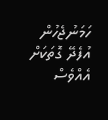ހަމަނުޖެހުން އުފެދޭ ގޮތަކަށް އެއްވެސް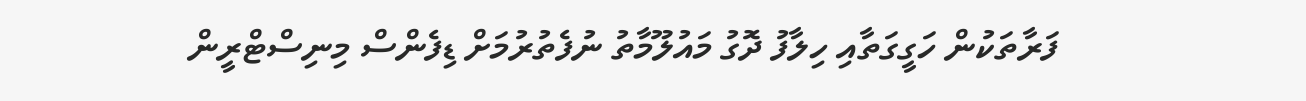ފަރާތަކުން ހަގީގަތާއި ހިލާފު ދޮގު މައުލޫމާތު ނުފެތުރުމަށް ޑިފެންސް މިނިސްޓްރީން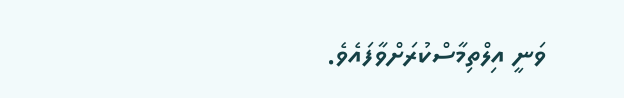ވަނީ އިލްތިމާސްކުރަށްވާފައެވެ.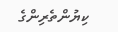ކިޔުންތެރިންގެ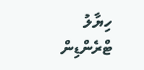ހިޔާލު
ޓްރެންޑިން